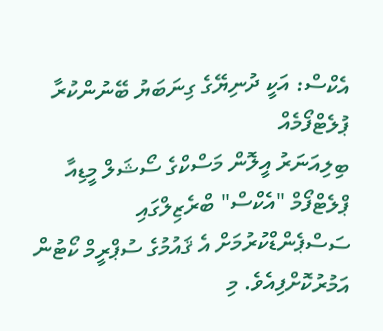އެކްސް: އަކީ ދުނިޔޭގެ ގިނަބަޔު ބޭނުންކުރާ ޕުލެޓްފޯމެއް
ބިލިއަނަރު އީލޮން މަސްކްގެ ސޯޝަލް މީޑިއާ ޕްލެޓްފޯމް "އެކްސް" ބްރެޒިލްގައި ސަސްޕެންޑްކުރުމަށް އެ ޤައުމުގެ ސުޕްރީމް ކޯޓުން އަމުރުކޮށްފިއެވެ. މި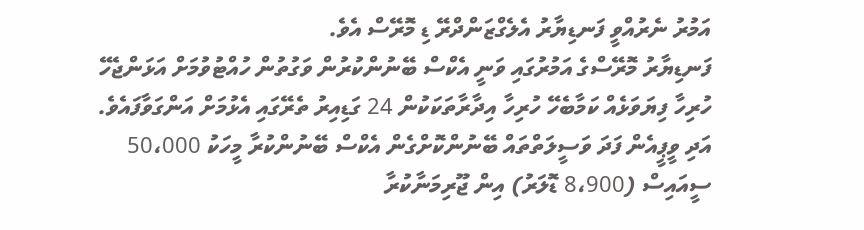އަމުރު ނެރުއްވީ ފަނޑިޔާރު އެލެގްޒަންދްރޭ ޑި މޮރޭސް އެވެ.
ފަނޑިޔާރު މޮރޭސްގެ އަމުރުގައި ވަނީ އެކްސް ބޭނުންކުރުން ވަގުތުން ހުއްޓުވުމަށް އަޅަންޖެހޭ ހުރިހާ ފިޔަވަޅެއް ކަމާބެހޭ ހުރިހާ އިދާރާތަކަކުން 24 ގަޑިއިރު ތެރޭގައި އެޅުމަށް އަންގަވާފައެވެ. އަދި ވީޕީއެން ފަދަ ވަސީލަތްތައް ބޭނުންކޮށްގެން އެކްސް ބޭނުންކުރާ މީހަކު 50،000 ސީއައިސް (8،900 ޑޮލަރު) އިން ޖޫރިމަނާކުރާ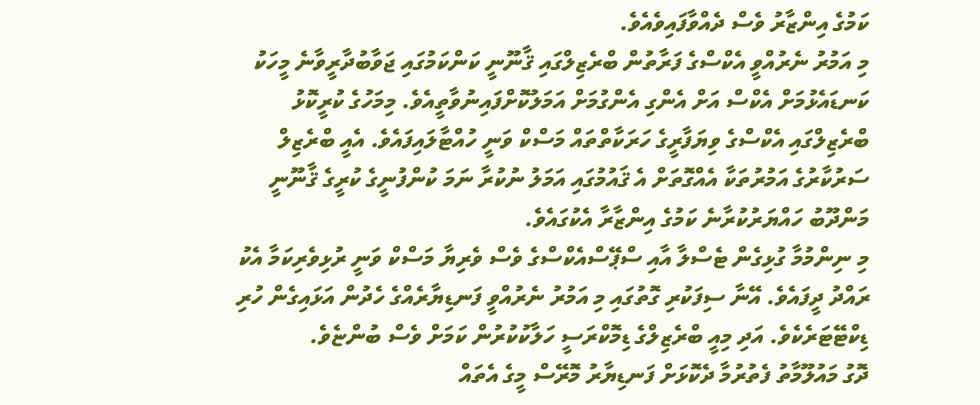ކަމުގެ އިންޒާރު ވެސް ދެއްވާފައިވެއެވެ.
މި އަމުރު ނެރުއްވީ އެކްސްގެ ފަރާތުން ބްރެޒިލްގައި ޤާނޫނީ ކަންކަމުގައި ޖަވާބުދާރީވާނެ މީހަކު ކަނޑައެޅުމަށް އެކްސް އަށް އެންގި އެންގުމަށް އަމަލުކޮށްފައިނުވާތީއެވެ. މިމަހުގެ ކުރީކޮޅު ބްރެޒިލްގައި އެކްސްގެ ވިޔަފާރީގެ ހަރަކާތްތައް މަސްކް ވަނީ ހުއްޓާލައިފައެވެ. އެއީ ބްރެޒިލް ސަރުކާރުގެ އަމުރުތަކާ އެއްގޮތަށް އެ ޤައުމުގައި އަމަލު ނުކުރާ ނަމަ ކުންފުނީގެ ކުރީގެ ޤާނޫނީ މަންދޫބު ހައްޔަރުކުރާނެ ކަމުގެ އިންޒާރާ އެކުގައެވެ.
މި ނިންމުމާ ގުޅިގެން ޓެސްލާ އާއި ސްޕޭސްއެކްސްގެ ވެސް ވެރިޔާ މަސްކް ވަނީ ރުޅިވެރިކަމާ އެކު ރައްދު ދީފައެވެ. އޭނާ ސިފަކުރި ގޮތުގައި މި އަމުރު ނެރުއްވީ ފަނޑިޔާރެއްގެ ހެދުން އަޅައިގެން ހުރި ޑިކްޓޭޓަރެކެވެ. އަދި މިއީ ބްރެޒިލްގެ ޑިމޮކްރަސީ ހަލާކުކުރުން ކަމަށް ވެސް ބުންޏެވެ.
ދޮގު މައުލޫމާތު ފެތުރުމާ ދެކޮޅަށް ފަނޑިޔާރު މޮރޭސް މީގެ އެތައް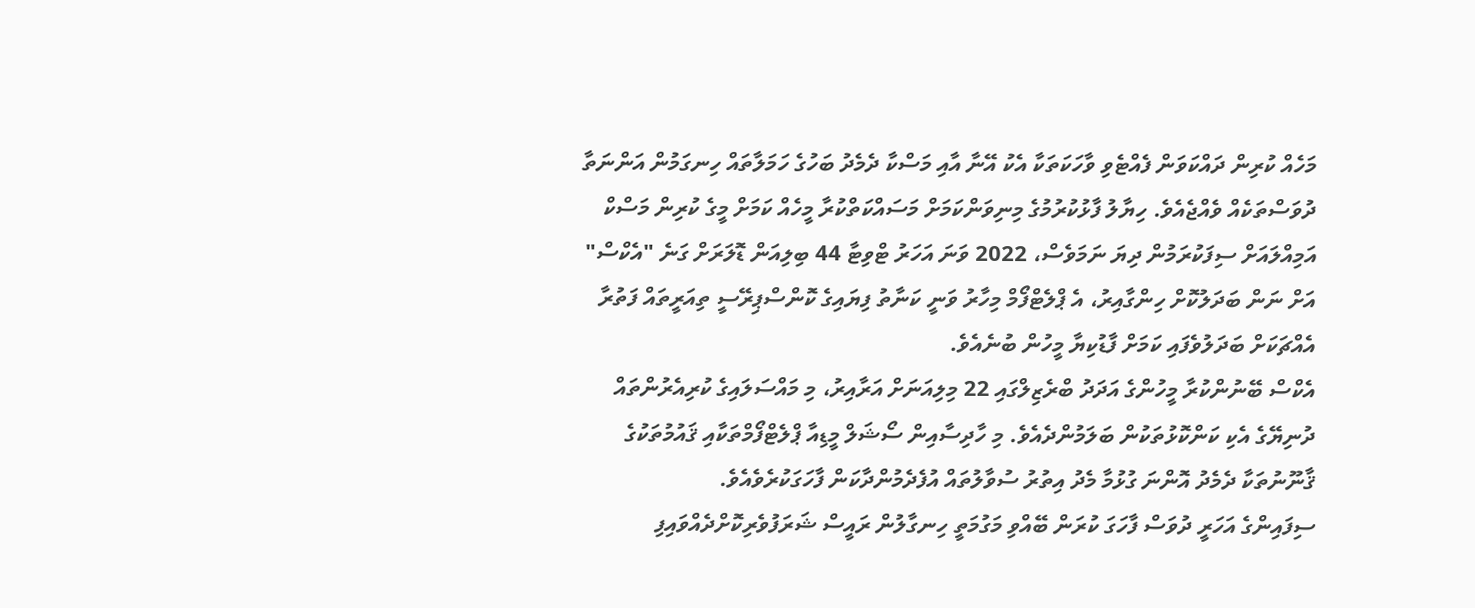މަހެއް ކުރިން ދައްކަވަން ފެއްޓެވި ވާހަކަތަކާ އެކު އޭނާ އާއި މަސްކާ ދެމެދު ބަހުގެ ހަމަލާތައް ހިނގަމުން އަންނަތާ ދުވަސްތަކެއް ވެއްޖެއެވެ. ހިޔާލު ފާޅުކުރުމުގެ މިނިވަންކަމަށް މަސައްކަތްކުރާ މީހެއް ކަމަށް މީގެ ކުރިން މަސްކް އަމިއްލައަށް ސިފަކުރަމުން ދިޔަ ނަމަވެސް، 2022 ވަނަ އަހަރު ޓްވިޓާ 44 ބިލިއަން ޑޮލަރަށް ގަނެ "އެކްސް" އަށް ނަން ބަދަލުކޮށް ހިންގާއިރު، އެ ޕްލެޓްފޯމް މިހާރު ވަނީ ކަނާތު ފިޔައިގެ ކޮންސްޕިރޭސީ ތިއަރީތައް ފަތުރާ އެއްޗަކަށް ބަދަލުވެފައި ކަމަށް ފާޑުކިޔާ މީހުން ބުނެއެވެ.
އެކްސް ބޭނުންކުރާ މީހުންގެ އަދަދު ބްރެޒިލްގައި 22 މިލިއަނަށް އަރާއިރު، މި މައްސަލައިގެ ކުރިއެރުންތައް ދުނިޔޭގެ އެކި ކަންކޮޅުތަކުން ބަލަމުންދެއެވެ. މި ހާދިސާއިން ސޯޝަލް މީޑިއާ ޕްލެޓްފޯމްތަކާއި ޤައުމުތަކުގެ ޤާނޫނުތަކާ ދެމެދު އޮންނަ ގުޅުމާ މެދު އިތުރު ސުވާލުތައް އުފެދެމުންދާކަން ފާހަގަކުރެވެއެވެ.
ސިފައިންގެ އަހަރީ ދުވަސް ފާހަގަ ކުރަން ބޭއްވި މަގުމަތީ ހިނގާލުން ރައީސް ޝަރަފުވެރިކޮށްދެއްވައިފި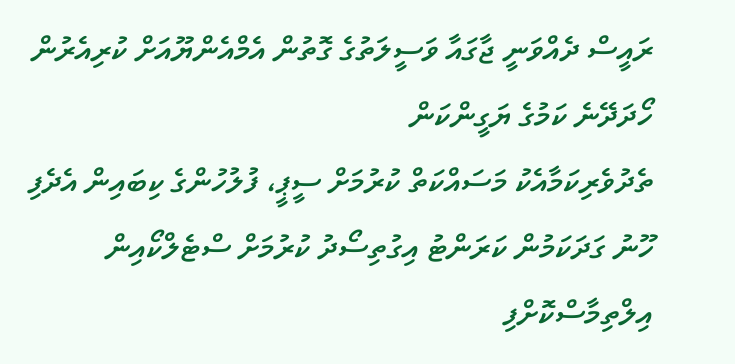ރައީސް ދެއްވަނީ ޖާގައާ ވަސީލަތުގެ ގޮތުން އެމްއެންޔޫއަށް ކުރިއެރުން ހޯދަދޭނެ ކަމުގެ ޔަގީންކަން
ތެދުވެރިކަމާއެކު މަސައްކަތް ކުރުމަށް ސީޕީ، ފުލުހުންގެ ކިބައިން އެދެފި
ހޫނު ގަދަކަމުން ކަރަންޓު އިގުތިސޯދު ކުރުމަށް ސްޓެލްކޯއިން އިލްތިމާސްކޮށްފި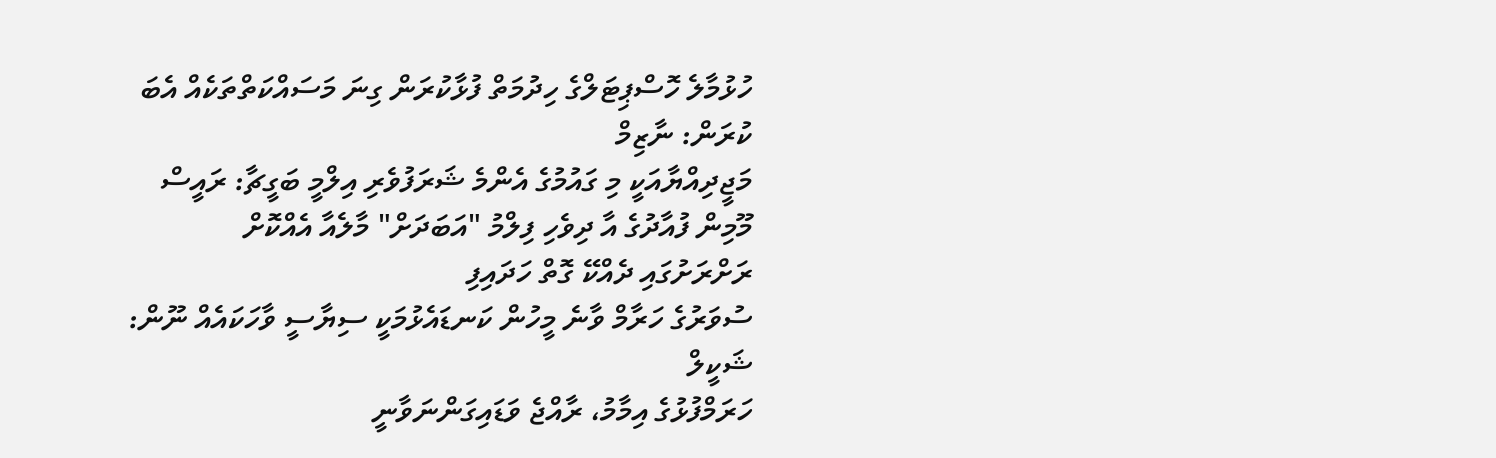ހުޅުމާލެ ހޮސްޕިޓަލްގެ ހިދުމަތް ފުޅާކުރަން ގިނަ މަސައްކަތްތަކެއް އެބަ ކުރަން: ނާޒިމް
މަޖީދިއްޔާއަކީ މި ގައުމުގެ އެންމެ ޝަރަފުވެރި އިލްމީ ބަގީޗާ: ރައީސް
މޫމިން ފުއާދުގެ އާ ދިވެހި ފިލްމު "އަބަދަށް" މާލެއާ އެއްކޮށް ރަށްރަށުގައި ދެއްކޭ ގޮތް ހަދައިފި
ސުވަރުގެ ހަރާމް ވާނެ މީހުން ކަނޑައެޅުމަކީ ސިޔާސީ ވާހަކައެއް ނޫން: ޝަކީލް
ހަރަމްފުޅުގެ އިމާމު، ރާއްޖެ ވަޑައިގަންނަވާނީ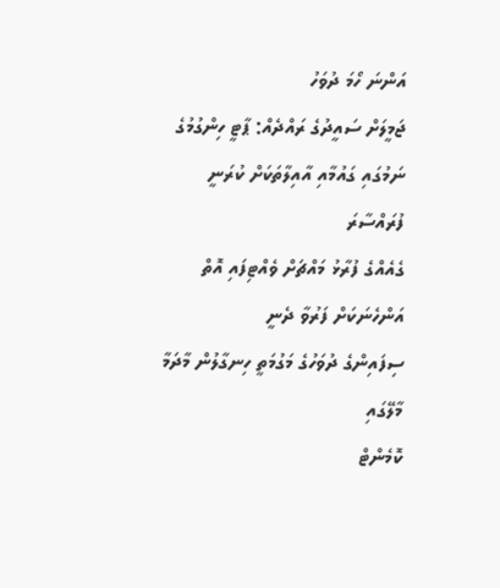އަންނަ ހޯމަ ދުވަހު
ޖަމީލަށް ސައީދުގެ ރައްދެއް: ޕާޓީ ހިންގުމުގެ ނަމުގައި ގައުމާއި އާއިލާތަކަށް ކުރަނީ ފުރައްސާރަ
ގެއެއްގެ ފުރާޅު މައްޗަށް ވެއްޓިފައި އޮތް އަންހެނަކަށް ފަރުވާ ދެނީ
ސިފައިންގެ ދުވަހުގެ މަގުމަތީ ހިނގާލުން މާދަމާ މާލޭގައި
ކޮމެންޓް